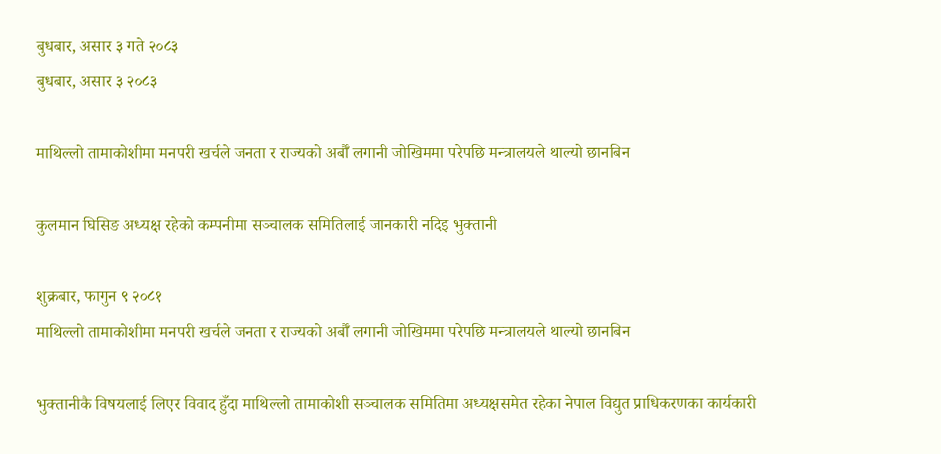बुधबार, असार ३ गते २०८३
बुधबार, असार ३ २०८३

माथिल्लो तामाकोशीमा मनपरी खर्चले जनता र राज्यको अर्बौँ लगानी जोखिममा परेपछि मन्त्रालयले थाल्यो छानबिन

कुलमान घिसिङ अध्यक्ष रहेको कम्पनीमा सञ्चालक समितिलाई जानकारी नदिइ भुक्तानी

शुक्रबार, फागुन ९ २०८१
माथिल्लो तामाकोशीमा मनपरी खर्चले जनता र राज्यको अर्बौँ लगानी जोखिममा परेपछि मन्त्रालयले थाल्यो छानबिन

भुक्तानीकै विषयलाई लिएर विवाद हुँदा माथिल्लो तामाकोशी सञ्चालक समितिमा अध्यक्षसमेत रहेका नेपाल विद्युत प्राधिकरणका कार्यकारी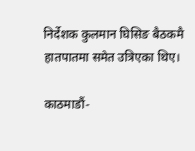निर्देशक कुलमान घिसिङ बैठकमै हातपातमा समेत उत्रिएका थिए।

काठमाडौं-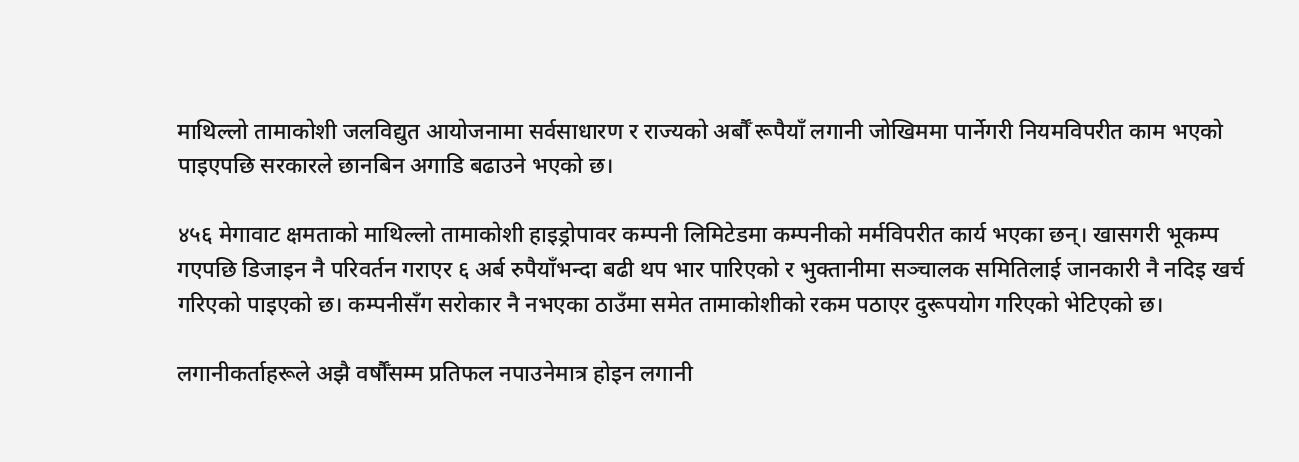माथिल्लो तामाकोशी जलविद्युत आयोजनामा सर्वसाधारण र राज्यको अर्बौँ रूपैयाँ लगानी जोखिममा पार्नेगरी नियमविपरीत काम भएको पाइएपछि सरकारले छानबिन अगाडि बढाउने भएको छ।

४५६ मेगावाट क्षमताको माथिल्लो तामाकोशी हाइड्रोपावर कम्पनी लिमिटेडमा कम्पनीको मर्मविपरीत कार्य भएका छन्। खासगरी भूकम्प गएपछि डिजाइन नै परिवर्तन गराएर ६ अर्ब रुपैयाँभन्दा बढी थप भार पारिएको र भुक्तानीमा सञ्चालक समितिलाई जानकारी नै नदिइ खर्च गरिएको पाइएको छ। कम्पनीसँग सरोकार नै नभएका ठाउँमा समेत तामाकोशीको रकम पठाएर दुरूपयोग गरिएको भेटिएको छ।

लगानीकर्ताहरूले अझै वर्षौँसम्म प्रतिफल नपाउनेमात्र होइन लगानी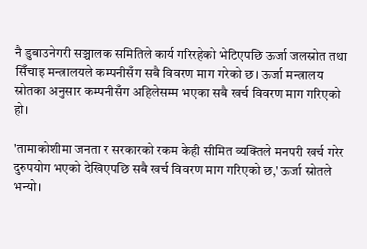नै डुबाउनेगरी सञ्चालक समितिले कार्य गरिरहेको भेटिएपछि ऊर्जा जलस्रोत तथा सिँचाइ मन्त्रालयले कम्पनीसँग सबै विवरण माग गरेको छ। ऊर्जा मन्त्रालय स्रोतका अनुसार कम्पनीसँग अहिलेसम्म भएका सबै खर्च विवरण माग गरिएको हो।

'तामाकोशीमा जनता र सरकारको रकम केही सीमित व्यक्तिले मनपरी खर्च गरेर दुरुपयोग भएको देखिएपछि सबै खर्च विवरण माग गरिएको छ,' ऊर्जा स्रोतले भन्यो।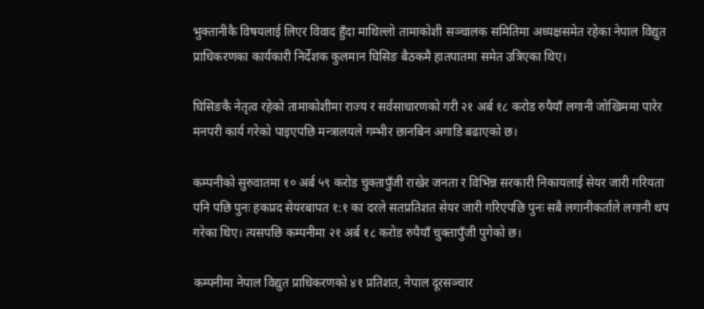भुक्तानीकै विषयलाई लिएर विवाद हुँदा माथिल्लो तामाकोशी सञ्चालक समितिमा अध्यक्षसमेत रहेका नेपाल विद्युत प्राधिकरणका कार्यकारी निर्देशक कुलमान घिसिङ बैठकमै हातपातमा समेत उत्रिएका थिए।

घिसिङकै नेतृत्व रहेको तामाकोशीमा राज्य र सर्वसाधारणको गरी २१ अर्ब १८ करोड रुपैयाँ लगानी जोखिममा पारेर मनपरी कार्य गरेको पाइएपछि मन्त्रालयले गम्भीर छानबिन अगाडि बढाएको छ।

कम्पनीको सुरुवातमा १० अर्ब ५९ करोड चुक्तापुँजी राखेर जनता र विभिन्न सरकारी निकायलाई सेयर जारी गरियता पनि पछि पुनः हकप्रद सेयरबापत १:१ का दरले सतप्रतिशत सेयर जारी गरिएपछि पुनः सबै लगानीकर्ताले लगानी थप गरेका थिए। त्यसपछि कम्पनीमा २१ अर्ब १८ करोड रुपैयाँ चुक्तापुँजी पुगेको छ।

कम्पनीमा नेपाल विद्युत प्राधिकरणको ४१ प्रतिशत, नेपाल दूरसञ्चार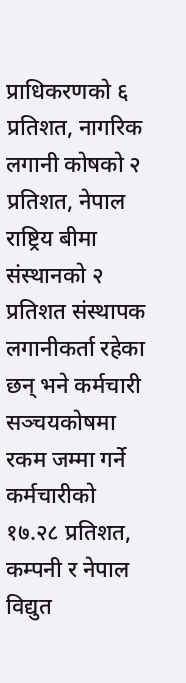प्राधिकरणको ६ प्रतिशत, नागरिक लगानी कोषको २ प्रतिशत, नेपाल राष्ट्रिय बीमा संस्थानको २ प्रतिशत संस्थापक लगानीकर्ता रहेका छन् भने कर्मचारी सञ्चयकोषमा रकम जम्मा गर्ने कर्मचारीको १७.२८ प्रतिशत, कम्पनी र नेपाल विद्युत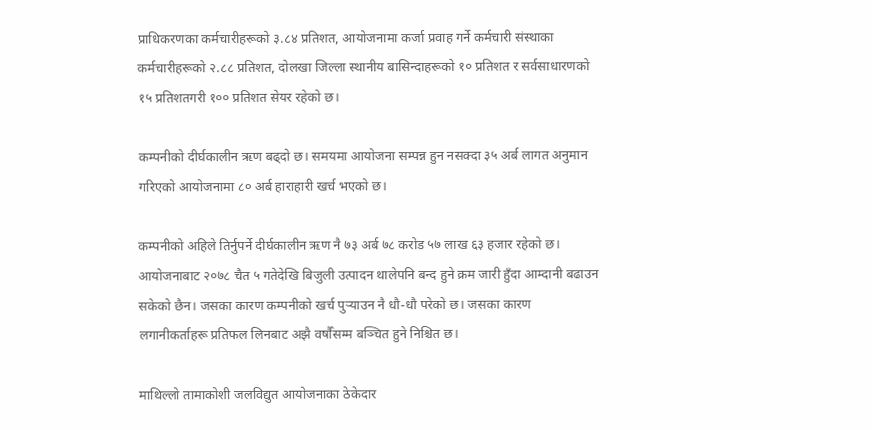प्राधिकरणका कर्मचारीहरूको ३.८४ प्रतिशत, आयोजनामा कर्जा प्रवाह गर्ने कर्मचारी संस्थाका कर्मचारीहरूको २.८८ प्रतिशत, दोलखा जिल्ला स्थानीय बासिन्दाहरूको १० प्रतिशत र सर्वसाधारणको १५ प्रतिशतगरी १०० प्रतिशत सेयर रहेको छ।

कम्पनीको दीर्घकालीन ऋण बढ्दो छ। समयमा आयोजना सम्पन्न हुन नसक्दा ३५ अर्ब लागत अनुमान गरिएको आयोजनामा ८० अर्ब हाराहारी खर्च भएको छ।

कम्पनीको अहिले तिर्नुपर्ने दीर्घकालीन ऋण नै ७३ अर्ब ७८ करोड ५७ लाख ६३ हजार रहेको छ। आयोजनाबाट २०७८ चैत ५ गतेदेखि बिजुली उत्पादन थालेपनि बन्द हुने क्रम जारी हुँदा आम्दानी बढाउन सकेको छैन। जसका कारण कम्पनीको खर्च पुर्‍याउन नै धौ-धौ परेको छ। जसका कारण लगानीकर्ताहरू प्रतिफल लिनबाट अझै वर्षौँसम्म बञ्चित हुने निश्चित छ।

माथिल्लो तामाकोशी जलविद्युत आयोजनाका ठेकेदार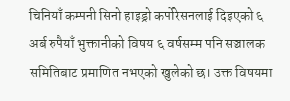चिनियाँ कम्पनी सिनो हाइड्रो कर्पोरेसनलाई दिइएको ६ अर्ब रुपैयाँ भुक्तानीको विषय ६ वर्षसम्म पनि सञ्चालक समितिबाट प्रमाणित नभएको खुलेको छ। उक्त विषयमा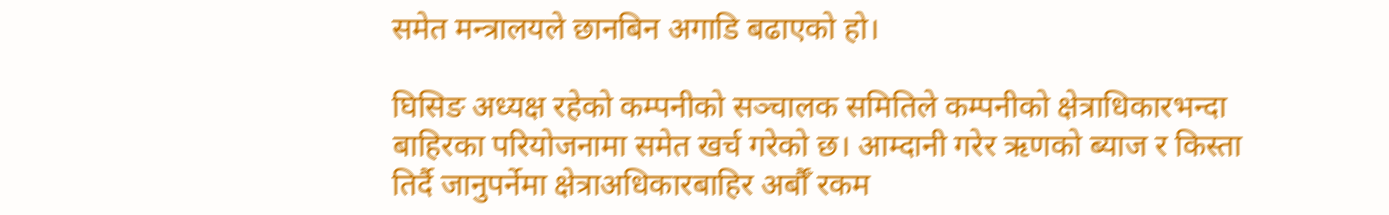समेत मन्त्रालयले छानबिन अगाडि बढाएको हो।

घिसिङ अध्यक्ष रहेको कम्पनीको सञ्चालक समितिले कम्पनीको क्षेत्राधिकारभन्दा बाहिरका परियोजनामा समेत खर्च गरेको छ। आम्दानी गरेर ऋणको ब्याज र किस्ता तिर्दै जानुपर्नेमा क्षेत्राअधिकारबाहिर अर्बौँ रकम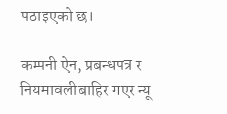पठाइएको छ।

कम्पनी ऐन, प्रबन्धपत्र र नियमावलीबाहिर गएर न्यू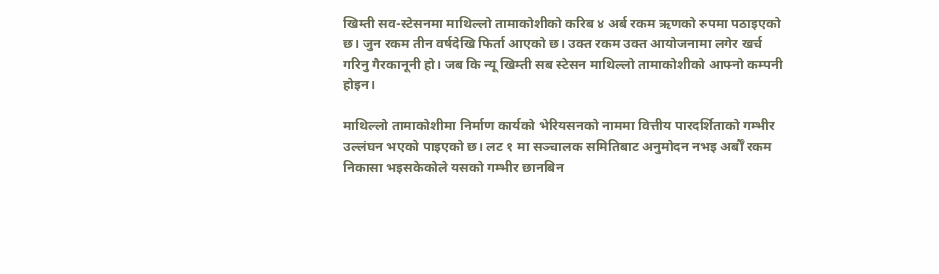खिम्ती सव-स्टेसनमा माथिल्लो तामाकोशीको करिब ४ अर्ब रकम ऋणको रुपमा पठाइएको छ। जुन रकम तीन वर्षदेखि फिर्ता आएको छ। उक्त रकम उक्त आयोजनामा लगेर खर्च गरिनु गैरकानूनी हो। जब कि न्यू खिम्ती सब स्टेसन माथिल्लो तामाकोशीको आफ्नो कम्पनी होइन।

माथिल्लो तामाकोशीमा निर्माण कार्यको भेरियसनको नाममा वित्तीय पारदर्शिताको गम्भीर उल्लंघन भएको पाइएको छ। लट १ मा सञ्चालक समितिबाट अनुमोदन नभइ अर्बौँ रकम निकासा भइसकेकोले यसको गम्भीर छानबिन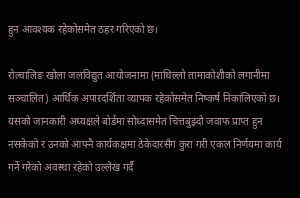हुन आवश्यक रहेकोसमेत ठहर गरिएको छ।

रोल्वालिङ खोला जलविद्युत आयोजनामा (माथिल्लो तामाकोशीको लगानीमा सञ्चालित) आर्थिक अपारदर्शिता व्यापक रहेकोसमेत निष्कर्ष निकालिएको छ। यसको जानकारी अध्यक्षले बोर्डमा सोध्दासमेत चित्तबुझ्दो जवाफ प्राप्त हुन नसकेको र उनको आफ्नै कार्यकक्षमा ठेकेदारसँग कुरा गरी एकल निर्णयमा कार्य गर्ने गरेको अवस्था रहेको उल्लेख गर्दै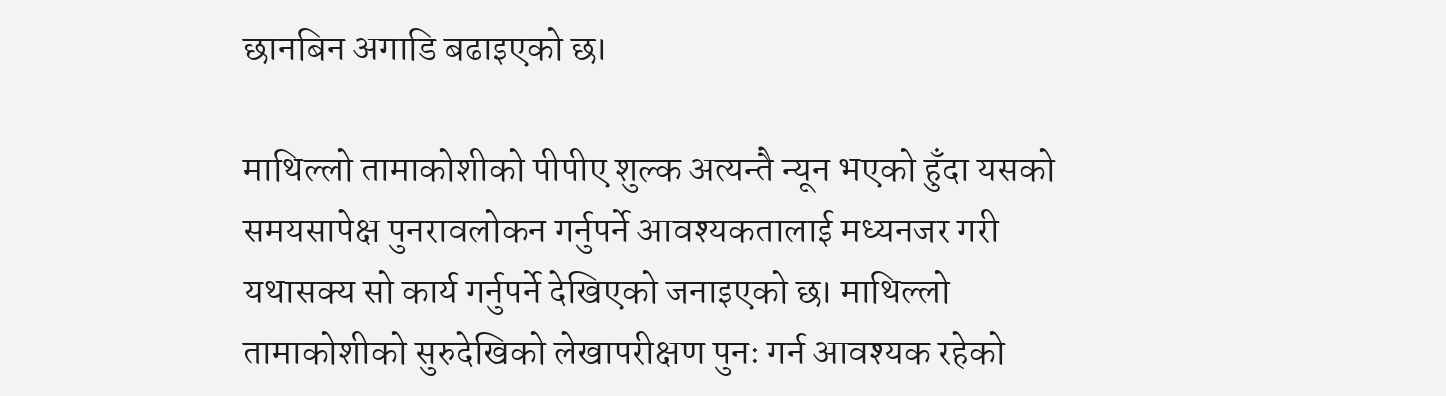छानबिन अगाडि बढाइएको छ।

माथिल्लो तामाकोशीको पीपीए शुल्क अत्यन्तै न्यून भएको हुँदा यसको समयसापेक्ष पुनरावलोकन गर्नुपर्ने आवश्यकतालाई मध्यनजर गरी यथासक्य सो कार्य गर्नुपर्ने देखिएको जनाइएको छ। माथिल्लो तामाकोशीको सुरुदेखिको लेखापरीक्षण पुनः गर्न आवश्यक रहेको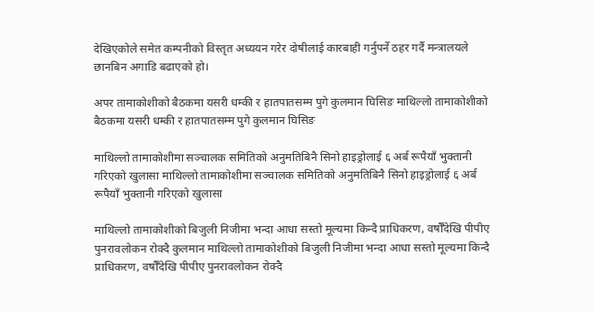देखिएकोले समेत कम्पनीको विस्तृत अध्ययन गरेर दोषीलाई कारबाही गर्नुपर्ने ठहर गर्दै मन्त्रालयले छानबिन अगाडि बढाएको हो।

अपर तामाकोशीको बैठकमा यसरी धम्की र हातपातसम्म पुगे कुलमान घिसिङ माथिल्लो तामाकोशीको बैठकमा यसरी धम्की र हातपातसम्म पुगे कुलमान घिसिङ

माथिल्लो तामाकोशीमा सञ्चालक समितिको अनुमतिबिनै सिनो हाइड्रोलाई ६ अर्ब रूपैयाँ भुक्तानी गरिएको खुलासा माथिल्लो तामाकोशीमा सञ्चालक समितिको अनुमतिबिनै सिनो हाइड्रोलाई ६ अर्ब रूपैयाँ भुक्तानी गरिएको खुलासा

माथिल्लो तामाकोशीको बिजुली निजीमा भन्दा आधा सस्तो मूल्यमा किन्दै प्राधिकरण, वर्षौँदेखि पीपीए पुनरावलोकन रोक्दै कुलमान माथिल्लो तामाकोशीको बिजुली निजीमा भन्दा आधा सस्तो मूल्यमा किन्दै प्राधिकरण, वर्षौँदेखि पीपीए पुनरावलोकन रोक्दै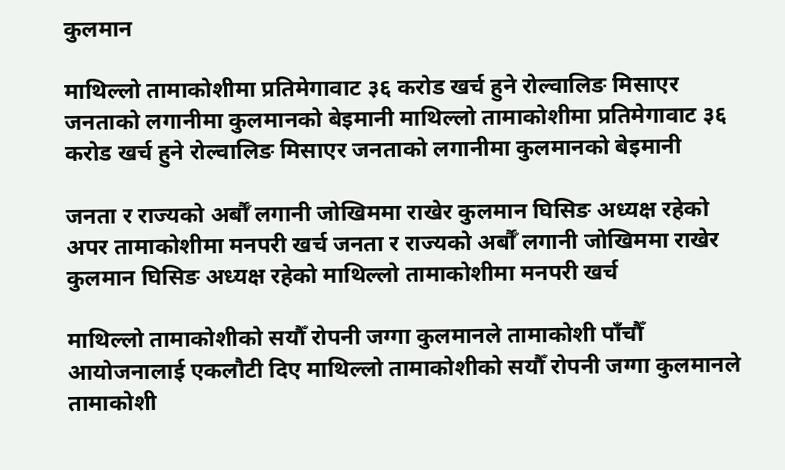कुलमान

माथिल्लो तामाकोशीमा प्रतिमेगावाट ३६ करोड खर्च हुने रोल्वालिङ मिसाएर जनताको लगानीमा कुलमानको बेइमानी माथिल्लो तामाकोशीमा प्रतिमेगावाट ३६ करोड खर्च हुने रोल्वालिङ मिसाएर जनताको लगानीमा कुलमानको बेइमानी

जनता र राज्यको अर्बौँ लगानी जोखिममा राखेर कुलमान घिसिङ अध्यक्ष रहेको अपर तामाकोशीमा मनपरी खर्च जनता र राज्यको अर्बौँ लगानी जोखिममा राखेर कुलमान घिसिङ अध्यक्ष रहेको माथिल्लो तामाकोशीमा मनपरी खर्च

माथिल्लो तामाकोशीको सयौँ रोपनी जग्गा कुलमानले तामाकोशी पाँचौँ आयोजनालाई एकलौटी दिए माथिल्लो तामाकोशीको सयौँ रोपनी जग्गा कुलमानले तामाकोशी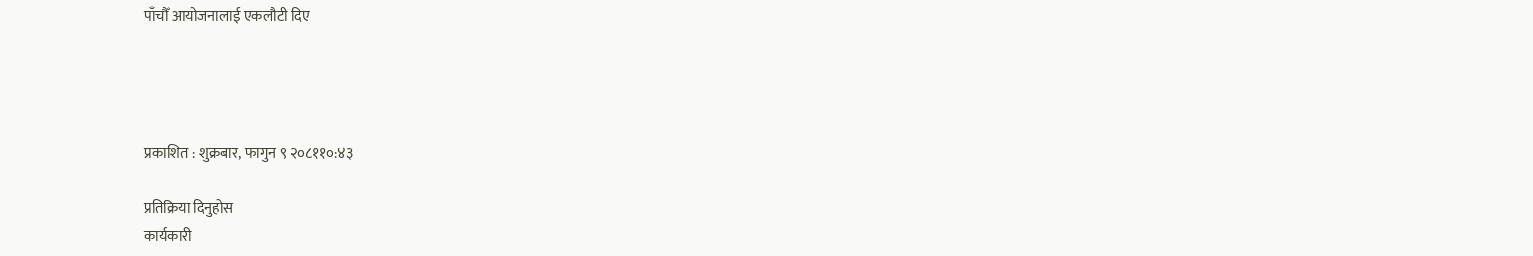पाँचौँ आयोजनालाई एकलौटी दिए




प्रकाशित : शुक्रबार, फागुन ९ २०८११०:४३

प्रतिक्रिया दिनुहोस
कार्यकारी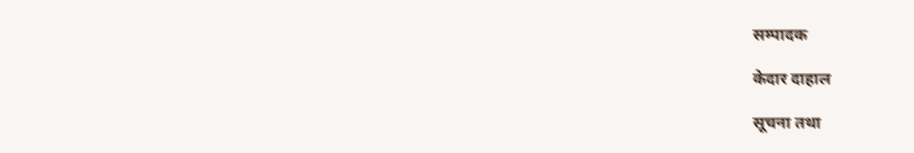सम्पादक

केदार दाहाल

सूचना तथा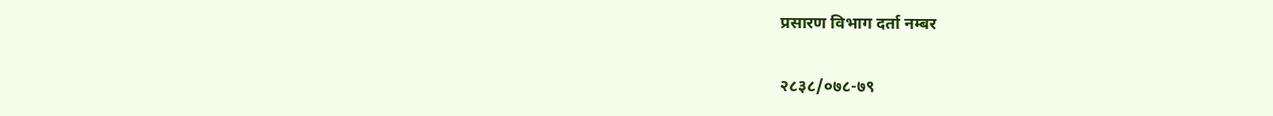प्रसारण विभाग दर्ता नम्बर

२८३८/०७८-७९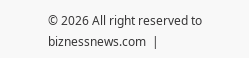© 2026 All right reserved to biznessnews.com  |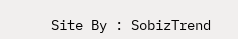Site By : SobizTrend